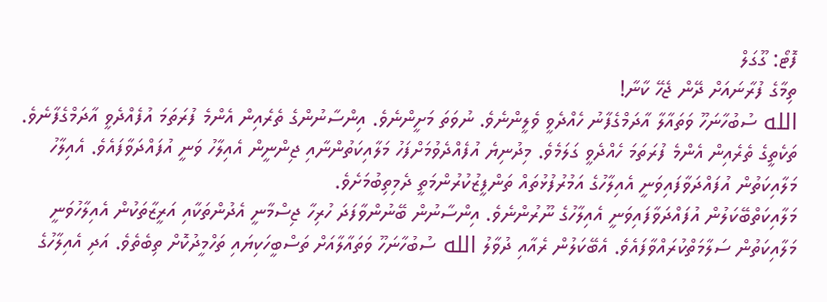ފޮޓޯ: ގޫގަލް
ތިމާގެ ފުރާނައަށް ދޭން ޖެހޭ ކާނާ!
الله ސުބުހާނަހޫ ވަތައާލާ އާދަމްގެފާނު ހެއްދެވީ ވެލީންނެވެ. ނުވަތަ މަށީންނެވެ. އިންސާނުންގެ ތެރެއިން އެންމެ ފުރަތަމަ އުފެއްދެވީ އާދަމްގެފާނެވެ. ތަކެތީގެ ތެރެއިން އެންމެ ފުރަތަމަ ހެއްދެވީ ގަލަމެވެ. މިދުނިޔެ އުފެއްދެވުމަށްފަހު މަލާއިކަތުންނާއި ޖިންނީން އެއިލާހު ވަނީ އުފައްދަވާފައެވެ. އެއިލާހު މަލާއިކަތުން އުފައްދަވާފައިވަނީ އެއިލާހުގެ އަމުރުފުޅުތައް ތަންފީޒުކުރުންމަތީ ދެމިތިބުމަށެވެ.
މަލާއިކަތްބޭކަލުން އުފައްދަވާފައިވަނީ އެއިލާހުގެ ނޫރުންނެވެ. އިންސާނުން ބޭނުންވާފަދަ ހުރިހާ ޖިސްމާނީ އެދުންތަކާއި އަރީޒާތަކުން އެއިލާހުވަނީ މަލާއިކަތުން ސަލާމަތްކުރައްވާފައެވެ. އެބޭކަލުން ރެއާއި ދުވާލު الله ސުބުހާނަހޫ ވަތައާލާއަށް ތަސްބީހަކިޔައި ތަހްމީދުކޮށް ތިބެތެވެ. އަދި އެއިލާހުގެ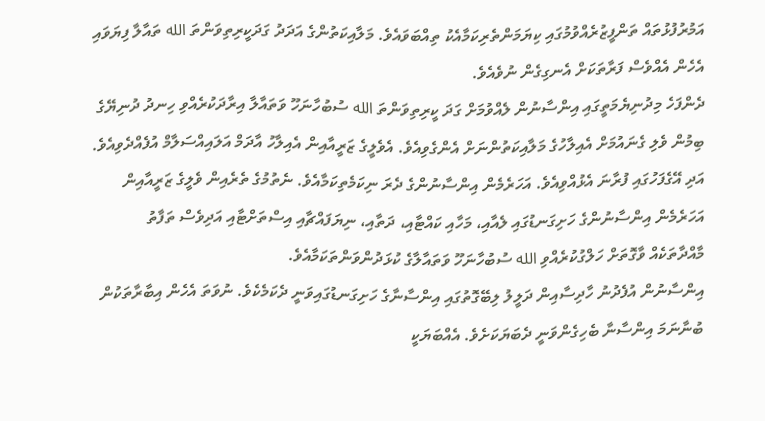އަމުރުފުޅުތައް ތަންފީޒުރެއްވުމުގައި ކިޔަމަންތެރިކަމާއެކު ތިއްބަވައެވެ. މަލާއިކަތުންގެ އަދަދު ގަދަކީރިތިވަންތަ الله ތައާލާ ފިޔަވައި އެހެން އެއްވެސް ފަރާތަކަށް އެނގިގެން ނުވެއެވެ.
ދެންފަހެ މިދުނިޔެމަތީގައި އިންސާނުން ލެއްވުމަށް ގަދަ ކީރިތިވަންތަ الله ސުބުހާނަހޫ ވަތައާލާ އިރާދަކުރެއްވި ހިނދު ދުނިޔޭގެ ބިމުން ވެލި ގެނައުމަށް އެއިލާހުގެ މަލާއިކަތުންނަށް އެންގެވިއެވެ. އެވެލީގެ ޒަރީއާއިން އެއިލާހު އާދަމް އަލައިއްސަލާމް އުފެއްދެވިއެވެ. އަދި އޭގެފަހުގައި ފުރާނަ އެޅުއްވިއެވެ. އަހަރެމެން އިންސާނުންގެ ދެރަ ނިކަމެތިކަމާއެވެ. ނެތުމުގެ ތެރެއިން ވެލީގެ ޒަރީއާއިން އަހަރެމެން އިންސާނުންގެ ހަށިގަނޑުގައި ލެއާއި، މަހާއި ކައްޓާއި، ދަތާއި، ނިޔަފައްޗާއި އިސްތަށްޓާއި އަދިވެސް ތަފާތު މާއްދާތަކެއް ވާގޮތަށް ހަލްގުކުރެއްވި الله ސުބުހާނަހޫ ވަތައާލާގެ ކުޅަދުންވަންތަކަމާއެވެ.
އިންސާނުން އުފެދުނު ހާދިސާއިން ދަލީލު ލިބޭގޮތުގައި އިންސާނާގެ ހަށިގަނޑުގައިވަނީ ދެކަމެކެވެ. ނުވަތަ އެހެން އިބާރާތަކުން ބުނާނަމަ އިންސާނާ ބެހިގެންވަނީ ދެބަޔަކަށެވެ. އެއްބަޔަކީ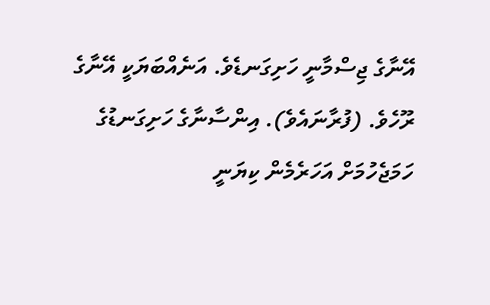އޭނާގެ ޖިސްމާނީ ހަށިގަނޑެވެ. އަނެއްބަޔަކީ އޭނާގެ ރޫހެވެ. (ފުރާނައެވެ). އިންސާނާގެ ހަށިގަނޑުގެ ހަމަޖެހުމަށް އަހަރެމެން ކިޔަނީ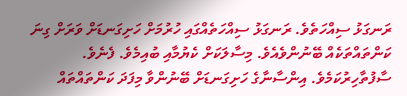ރަނގަޅު ސިއްހަތެވެ. ރަނގަޅު ސިއްހަތެއްގައި ހުރުމަށް ހަށިގަނޑަށް ވަރަށް ގިނަ ކަންތައްތަކެއް ބޭނުންވެއެވެ. މިސާލަކަށް ކެޔުމާއި ބުއިމެވެ. ފެނެވެ. ސާފުތާހިރުކަމެވެ. އިންސާނާގެ ހަށިގަނޑަށް ބޭނުންވާ މިފަދަ ކަންތައްތައް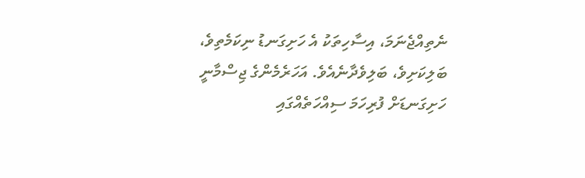ނެތިއްޖެނަމަ، އިސާހިތަކު އެ ހަށިގަނޑު ނިކަމެތިވެ، ބަލިކަށިވެ، ބަލިވެދާނެއެވެ. އަހަރެމެންގެ ޖިސްމާނީ ހަށިގަނޑަށް ފުރިހަމަ ސިއްހަތެއްގައި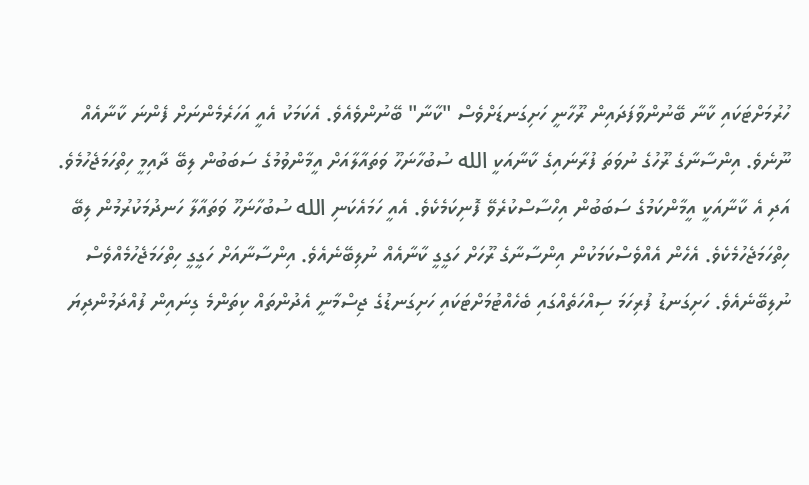ހުރުމަށްޓަކައި ކާނާ ބޭނުންވާފަދައިން ރޫހާނީ ހަށިގަނޑަށްވެސް "ކާނާ" ބޭނުންވެއެވެ. އެކަމަކު އެއީ އަހަރެމެންނަށް ފެންނަ ކާނާއެއް ނޫނެވެ. އިންސާނާގެ ރޫހުގެ ނުވަތަ ފުރާނައިގެ ކާނާއަކީ الله ސުބުހާނަހޫ ވަތައާލާއަށް އީމާންވުމުގެ ސަބަބުން ލިބޭ ދާއިމީ ހިތްހަމަޖެހުމެވެ. އަދި އެ ކާނާއަކީ އީމާންކަމުގެ ސަބަބުން އިހްސާސްކުރެވޭ ފޮނިކަމެކެވެ. އެއީ ހަމައެކަނި الله ސުބުހާނަހޫ ވަތައާލާ ހަނދުމަކުރުމުން ލިބޭ ހިތްހަމަޖެހުމެކެވެ. އެހެން އެއްވެސްކަމަކުން އިންސާނާގެ ރޫހަށް ހަގީގީ ކާނާއެއް ނުލިބޭނެއެވެ. އިންސާނާއަށް ހަގީގީ ހިތްހަމަޖެހުމެއްވެސް ނުލިބޭނެއެވެ. ހަށިގަނޑު ފުރިހަމަ ސިއްހަތެއްގައި ބެހެއްޓުމަށްޓަކައި ހަށިގަނޑުގެ ޖިސްމާނީ އެދުންތައް ކިތަންމެ ގިނައިން ފުއްދަމުންދިޔަ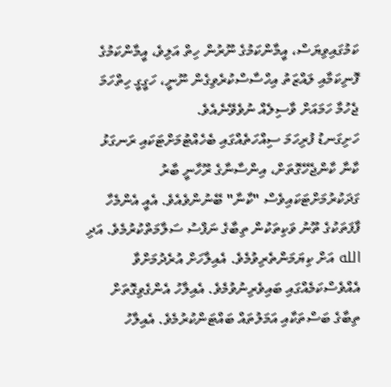ކަމުގައިވިޔަސް، އީމާންކަމުގެ ނޫރުން ހިތް އަލިވެ، އީމާންކަމުގެ ފޮނިކަމާއި ލައްޒަތު އިހްސާސްކުރެވިގެން ނޫނީ، ހަގީގީ ހިތްހަމަ ޖެހުމާ ހަމައަށް ވާސިލެއް ނުވެވޭނެއެވެ.
ހަށިގަނޑު ފުރިހަމަ ސިއްހަތެއްގައި ބެހެއްޓުމަށްޓަކައި ރަނގަޅު ކާނާ ކާންޖެހޭގޮތަށް، އިންސާނާގެ ރޫހާނީ ބާރު ގަދަކުރުމަށްޓަކައިވެސް "ކާނާ" ބޭނުންވެއެވެ. އެއީ އެންމެހާ ފާފަތަކުގެ ތޫނު ވަކިތަކުން ތިބާގެ ނަފްސު ސަލާމަތްކުރުމެވެ. އަދި الله އަށް ކިޔަމަންތެރިވުމެވެ. އެއިލާހަށް އުރެދުމަށްވާ އެއްވެސްކަމެއްގައި ބައިވެރިނުވުމެވެ. އެއިލާހު އެންގެވިގޮތަށް ތިބާގެ ބަސްތަކާއި އަމަލުތައް ބައްޓަންކުރުމެވެ. އެއިލާހު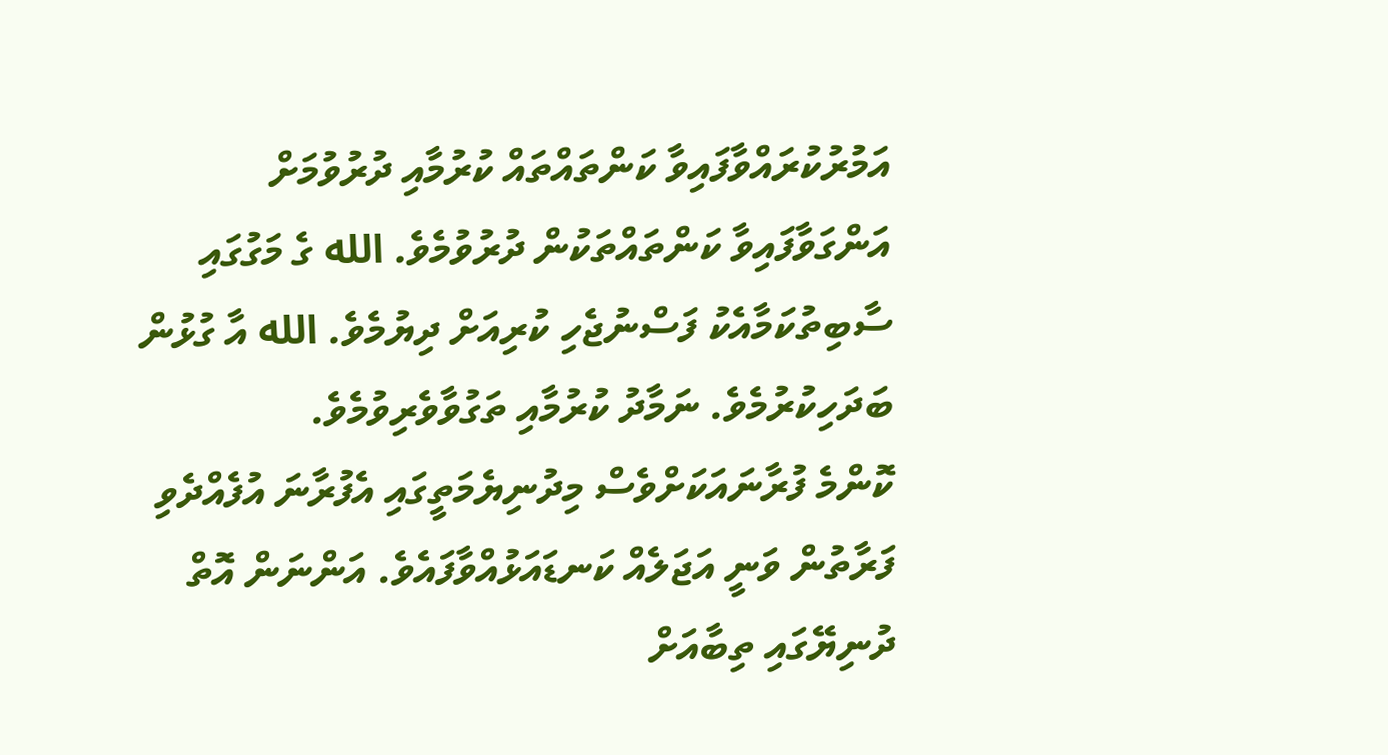އަމުރުކުރައްވާފައިވާ ކަންތައްތައް ކުރުމާއި ދުރުވުމަށް އަންގަވާފައިވާ ކަންތައްތަކުން ދުރުވުމެވެ. الله ގެ މަގުގައި ސާބިތުކަމާއެކު ފަސްނުޖެހި ކުރިއަށް ދިޔުމެވެ. الله އާ ގުޅުން ބަދަހިކުރުމެވެ. ނަމާދު ކުރުމާއި ތަގުވާވެރިވުމެވެ.
ކޮންމެ ފުރާނައަކަށްވެސް މިދުނިޔެމަތީގައި އެފުރާނަ އުފެއްދެވި ފަރާތުން ވަނީ އަޖަލެއް ކަނޑައަޅުއްވާފައެވެ. އަންނަން އޮތް ދުނިޔޭގައި ތިބާއަށް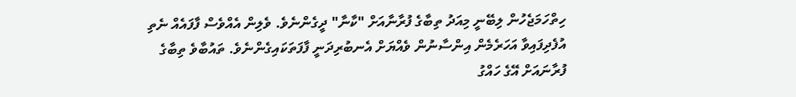ހިތްހަމަޖެހުން ލިބޭނީ މިއަދު ތިބާގެ ފުރާނާއަށް "ކާނާ" ދީގެންނެވެ. ވެލިން އެއްވެސް ފާފައެއް ނެތި އުފެދިފައިވާ އަހަރެމެން އިންސާނުން ވެއްޔަށް އެނބުރިދަނީ ފާފަތަކައިގެންނެވެ. ތައުބާވެ ތިބާގެ ފުރާނައަށް އޭގެ ހައްގު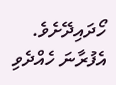ހޯދައިދޭށެވެ. އެފުރާނަ ހެއްދެވި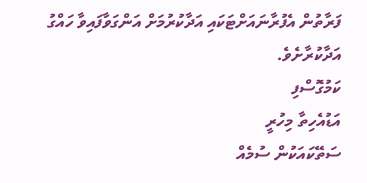ފަރާތުން އެފުރާނައަށްޓަކައި އަދާކުރުމަށް އަންގަވާފައިވާ ހައްގު އަދާކުރާށެވެ.
ކަމުގޮސްފި
އަޑުއެހިތާ މިހުރީ
ސަތޭކައަކުން ސުމެއް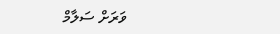ވަރަށް ސަލާމް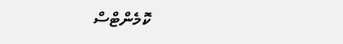ކޮމެންޓްސް